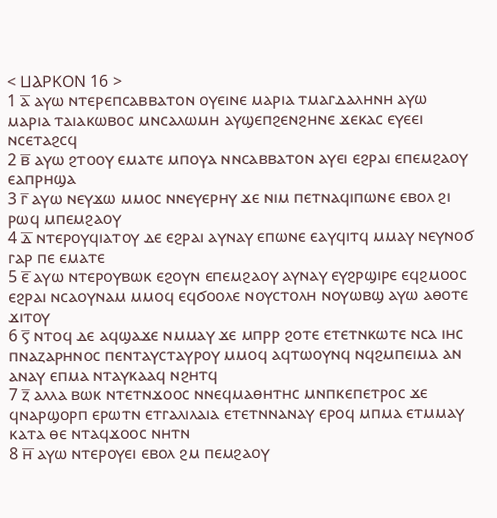< ⳘⲀⲢⲔⲞⲚ 16 >
1 ⲁ̅ ⲁⲩⲱ ⲛⲧⲉⲣⲉⲡⲥⲁⲃⲃⲁⲧⲟⲛ ⲟⲩⲉⲓⲛⲉ ⲙⲁⲣⲓⲁ ⲧⲙⲁⲅⲇⲁⲗⲏⲛⲏ ⲁⲩⲱ ⲙⲁⲣⲓⲁ ⲧⲁⲓⲁⲕⲱⲃⲟⲥ ⲙⲛⲥⲁⲗⲱⲙⲏ ⲁⲩϣⲉⲡϩⲉⲛϩⲏⲛⲉ ϫⲉⲕⲁⲥ ⲉⲩⲉⲉⲓ ⲛⲥⲉⲧⲁϩⲥϥ
2 ⲃ̅ ⲁⲩⲱ ϩⲧⲟⲟⲩ ⲉⲙⲁⲧⲉ ⲙⲡⲟⲩⲁ ⲛⲛⲥⲁⲃⲃⲁⲧⲟⲛ ⲁⲩⲉⲓ ⲉϩⲣⲁⲓ ⲉⲡⲉⲙϩⲁⲟⲩ ⲉⲁⲡⲣⲏϣⲁ
3 ⲅ̅ ⲁⲩⲱ ⲛⲉⲩϫⲱ ⲙⲙⲟⲥ ⲛⲛⲉⲩⲉⲣⲏⲩ ϫⲉ ⲛⲓⲙ ⲡⲉⲧⲛⲁϥⲓⲡⲱⲛⲉ ⲉⲃⲟⲗ ϩⲓ ⲣⲱϥ ⲙⲡⲉⲙϩⲁⲟⲩ
4 ⲇ̅ ⲛⲧⲉⲣⲟⲩϥⲓⲁⲧⲟⲩ ⲇⲉ ⲉϩⲣⲁⲓ ⲁⲩⲛⲁⲩ ⲉⲡⲱⲛⲉ ⲉⲁⲩϥⲓⲧϥ ⲙⲙⲁⲩ ⲛⲉⲩⲛⲟϭ ⲅⲁⲣ ⲡⲉ ⲉⲙⲁⲧⲉ
5 ⲉ̅ ⲁⲩⲱ ⲛⲧⲉⲣⲟⲩⲃⲱⲕ ⲉϩⲟⲩⲛ ⲉⲡⲉⲙϩⲁⲟⲩ ⲁⲩⲛⲁⲩ ⲉⲩϩⲣϣⲓⲣⲉ ⲉϥϩⲙⲟⲟⲥ ⲉϩⲣⲁⲓ ⲛⲥⲁⲟⲩⲛⲁⲙ ⲙⲙⲟϥ ⲉϥϭⲟⲟⲗⲉ ⲛⲟⲩⲥⲧⲟⲗⲏ ⲛⲟⲩⲱⲃϣ ⲁⲩⲱ ⲁⲑⲟⲧⲉ ϫⲓⲧⲟⲩ
6 ⲋ̅ ⲛⲧⲟϥ ⲇⲉ ⲁϥϣⲁϫⲉ ⲛⲙⲙⲁⲩ ϫⲉ ⲙⲡⲣⲣ ϩⲟⲧⲉ ⲉⲧⲉⲧⲛⲕⲱⲧⲉ ⲛⲥⲁ ⲓⲏⲥ ⲡⲛⲁⲍⲁⲣⲏⲛⲟⲥ ⲡⲉⲛⲧⲁⲩⲥⲧⲁⲩⲣⲟⲩ ⲙⲙⲟϥ ⲁϥⲧⲱⲟⲩⲛϥ ⲛϥϩⲙⲡⲉⲓⲙⲁ ⲁⲛ ⲁⲛⲁⲩ ⲉⲡⲙⲁ ⲛⲧⲁⲩⲕⲁⲁϥ ⲛϩⲏⲧϥ
7 ⲍ̅ ⲁⲗⲗⲁ ⲃⲱⲕ ⲛⲧⲉⲧⲛϫⲟⲟⲥ ⲛⲛⲉϥⲙⲁⲑⲏⲧⲏⲥ ⲙⲛⲡⲕⲉⲡⲉⲧⲣⲟⲥ ϫⲉ ϥⲛⲁⲣϣⲟⲣⲡ ⲉⲣⲱⲧⲛ ⲉⲧⲅⲁⲗⲓⲗⲁⲓⲁ ⲉⲧⲉⲧⲛⲛⲁⲛⲁⲩ ⲉⲣⲟϥ ⲙⲡⲙⲁ ⲉⲧⲙⲙⲁⲩ ⲕⲁⲧⲁ ⲑⲉ ⲛⲧⲁϥϫⲟⲟⲥ ⲛⲏⲧⲛ
8 ⲏ̅ ⲁⲩⲱ ⲛⲧⲉⲣⲟⲩⲉⲓ ⲉⲃⲟⲗ ϩⲙ ⲡⲉⲙϩⲁⲟⲩ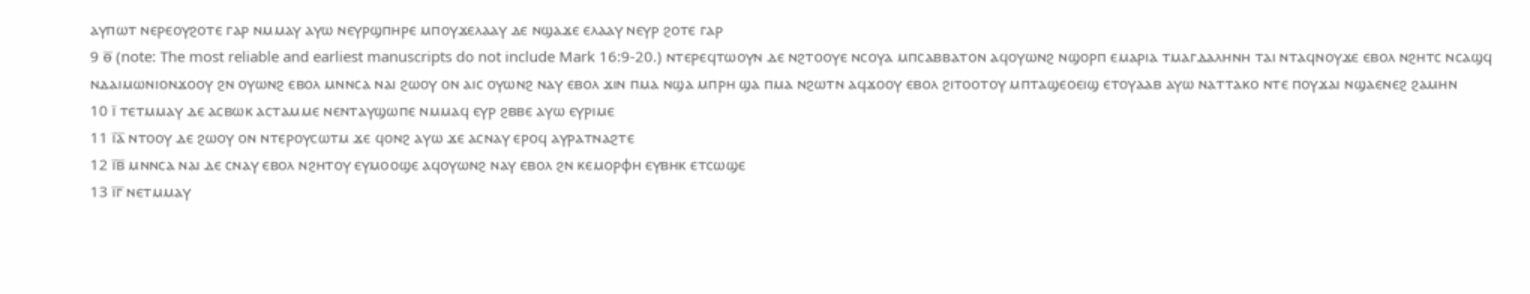ⲁⲩⲡⲱⲧ ⲛⲉⲣⲉⲟⲩϩⲟⲧⲉ ⲅⲁⲣ ⲛⲙⲙⲁⲩ ⲁⲩⲱ ⲛⲉⲩⲣϣⲡⲏⲣⲉ ⲙⲡⲟⲩϫⲉⲗⲁⲁⲩ ⲇⲉ ⲛϣⲁϫⲉ ⲉⲗⲁⲁⲩ ⲛⲉⲩⲣ ϩⲟⲧⲉ ⲅⲁⲣ
9 ⲑ̅ (note: The most reliable and earliest manuscripts do not include Mark 16:9-20.) ⲛⲧⲉⲣⲉϥⲧⲱⲟⲩⲛ ⲇⲉ ⲛϩⲧⲟⲟⲩⲉ ⲛⲥⲟⲩⲁ ⲙⲡⲥⲁⲃⲃⲁⲧⲟⲛ ⲁϥⲟⲩⲱⲛϩ ⲛϣⲟⲣⲡ ⲉⲙⲁⲣⲓⲁ ⲧⲙⲁⲅⲇⲁⲗⲏⲛⲏ ⲧⲁⲓ ⲛⲧⲁϥⲛⲟⲩϫⲉ ⲉⲃⲟⲗ ⲛϩⲏⲧⲥ ⲛⲥⲁϣϥ ⲛⲇⲁⲓⲙⲱⲛⲓⲟⲛϫⲟⲟⲩ ϩⲛ ⲟⲩⲱⲛϩ ⲉⲃⲟⲗ ⲙⲛⲛⲥⲁ ⲛⲁⲓ ϩⲱⲟⲩ ⲟⲛ ⲁⲓⲥ ⲟⲩⲱⲛϩ ⲛⲁⲩ ⲉⲃⲟⲗ ϫⲓⲛ ⲡⲙⲁ ⲛϣⲁ ⲙⲡⲣⲏ ϣⲁ ⲡⲙⲁ ⲛϩⲱⲧⲛ ⲁϥϫⲟⲟⲩ ⲉⲃⲟⲗ ϩⲓⲧⲟⲟⲧⲟⲩ ⲙⲡⲧⲁϣⲉⲟⲉⲓϣ ⲉⲧⲟⲩⲁⲁⲃ ⲁⲩⲱ ⲛⲁⲧⲧⲁⲕⲟ ⲛⲧⲉ ⲡⲟⲩϫⲁⲓ ⲛϣⲁⲉⲛⲉϩ ϩⲁⲙⲏⲛ
10 ⲓ̅ ⲧⲉⲧⲙⲙⲁⲩ ⲇⲉ ⲁⲥⲃⲱⲕ ⲁⲥⲧⲁⲙⲙⲉ ⲛⲉⲛⲧⲁⲩϣⲱⲡⲉ ⲛⲙⲙⲁϥ ⲉⲩⲣ ϩⲃⲃⲉ ⲁⲩⲱ ⲉⲩⲣⲓⲙⲉ
11 ⲓ̅ⲁ̅ ⲛⲧⲟⲟⲩ ⲇⲉ ϩⲱⲟⲩ ⲟⲛ ⲛⲧⲉⲣⲟⲩⲥⲱⲧⲙ ϫⲉ ϥⲟⲛϩ ⲁⲩⲱ ϫⲉ ⲁⲥⲛⲁⲩ ⲉⲣⲟϥ ⲁⲩⲣⲁⲧⲛⲁϩⲧⲉ
12 ⲓ̅ⲃ̅ ⲙⲛⲛⲥⲁ ⲛⲁⲓ ⲇⲉ ⲥⲛⲁⲩ ⲉⲃⲟⲗ ⲛϩⲏⲧⲟⲩ ⲉⲩⲙⲟⲟϣⲉ ⲁϥⲟⲩⲱⲛϩ ⲛⲁⲩ ⲉⲃⲟⲗ ϩⲛ ⲕⲉⲙⲟⲣⲫⲏ ⲉⲩⲃⲏⲕ ⲉⲧⲥⲱϣⲉ
13 ⲓ̅ⲅ̅ ⲛⲉⲧⲙⲙⲁⲩ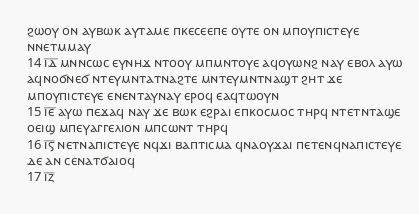ϩⲱⲟⲩ ⲟⲛ ⲁⲩⲃⲱⲕ ⲁⲩⲧⲁⲙⲉ ⲡⲕⲉⲥⲉⲉⲡⲉ ⲟⲩⲧⲉ ⲟⲛ ⲙⲡⲟⲩⲡⲓⲥⲧⲉⲩⲉ ⲛⲛⲉⲧⲙⲙⲁⲩ
14 ⲓ̅ⲇ̅ ⲙⲛⲛⲥⲱⲥ ⲉⲩⲛⲏϫ ⲛⲧⲟⲟⲩ ⲙⲡⲙⲛⲧⲟⲩⲉ ⲁϥⲟⲩⲱⲛϩ ⲛⲁⲩ ⲉⲃⲟⲗ ⲁⲩⲱ ⲁϥⲛⲟϭⲛⲉϭ ⲛⲧⲉⲩⲙⲛⲧⲁⲧⲛⲁϩⲧⲉ ⲙⲛⲧⲉⲩⲙⲛⲧⲛⲁϣⲧ ϩⲏⲧ ϫⲉ ⲙⲡⲟⲩⲡⲓⲥⲧⲉⲩⲉ ⲉⲛⲉⲛⲧⲁⲩⲛⲁⲩ ⲉⲣⲟϥ ⲉⲁϥⲧⲱⲟⲩⲛ
15 ⲓ̅ⲉ̅ ⲁⲩⲱ ⲡⲉϫⲁϥ ⲛⲁⲩ ϫⲉ ⲃⲱⲕ ⲉϩⲣⲁⲓ ⲉⲡⲕⲟⲥⲙⲟⲥ ⲧⲏⲣϥ ⲛⲧⲉⲧⲛⲧⲁϣⲉ ⲟⲉⲓϣ ⲙⲡⲉⲩⲁⲅⲅⲉⲗⲓⲟⲛ ⲙⲡⲥⲱⲛⲧ ⲧⲏⲣϥ
16 ⲓ̅ⲋ̅ ⲛⲉⲧⲛⲁⲡⲓⲥⲧⲉⲩⲉ ⲛϥϫⲓ ⲃⲁⲡⲧⲓⲥⲙⲁ ϥⲛⲁⲟⲩϫⲁⲓ ⲡⲉⲧⲉⲛϥⲛⲁⲡⲓⲥⲧⲉⲩⲉ ⲇⲉ ⲁⲛ ⲥⲉⲛⲁⲧϭⲁⲓⲟϥ
17 ⲓ̅ⲍ̅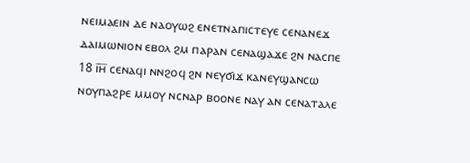ⲛⲉⲓⲙⲁⲉⲓⲛ ⲇⲉ ⲛⲁⲟⲩⲱϩ ⲉⲛⲉⲧⲛⲁⲡⲓⲥⲧⲉⲩⲉ ⲥⲉⲛⲁⲛⲉϫ ⲇⲁⲓⲙⲱⲛⲓⲟⲛ ⲉⲃⲟⲗ ϩⲙ ⲡⲁⲣⲁⲛ ⲥⲉⲛⲁϣⲁϫⲉ ϩⲛ ⲛⲁⲥⲡⲉ
18 ⲓ̅ⲏ̅ ⲥⲉⲛⲁϥⲓ ⲛⲛϩⲟϥ ϩⲛ ⲛⲉⲩϭⲓϫ ⲕⲁⲛⲉⲩϣⲁⲛⲥⲱ ⲛⲟⲩⲡⲁϩⲣⲉ ⲙⲙⲟⲩ ⲛⲥⲛⲁⲣ ⲃⲟⲟⲛⲉ ⲛⲁⲩ ⲁⲛ ⲥⲉⲛⲁⲧⲁⲗⲉ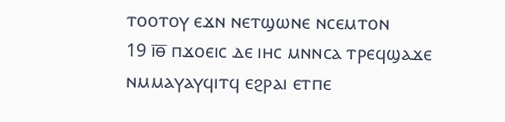ⲧⲟⲟⲧⲟⲩ ⲉϫⲛ ⲛⲉⲧϣⲱⲛⲉ ⲛⲥⲉⲙⲧⲟⲛ
19 ⲓ̅ⲑ̅ ⲡϫⲟⲉⲓⲥ ⲇⲉ ⲓⲏⲥ ⲙⲛⲛⲥⲁ ⲧⲣⲉϥϣⲁϫⲉ ⲛⲙⲙⲁⲩⲁⲩϥⲓⲧϥ ⲉϩⲣⲁⲓ ⲉⲧⲡⲉ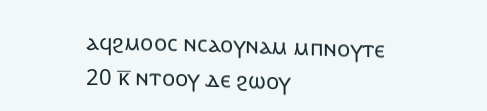ⲁϥϩⲙⲟⲟⲥ ⲛⲥⲁⲟⲩⲛⲁⲙ ⲙⲡⲛⲟⲩⲧⲉ
20 ⲕ̅ ⲛⲧⲟⲟⲩ ⲇⲉ ϩⲱⲟⲩ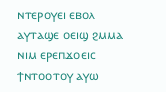ⲛⲧⲉⲣⲟⲩⲉⲓ ⲉⲃⲟⲗ ⲁⲩⲧⲁϣⲉ ⲟⲉⲓϣ ϩⲙⲙⲁ ⲛⲓⲙ ⲉⲣⲉⲡϫⲟⲉⲓⲥ ϯⲛⲧⲟⲟⲧⲟⲩ ⲁⲩⲱ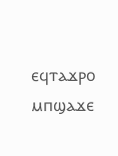ⲉϥⲧⲁϫⲣⲟ ⲙⲡϣⲁϫⲉ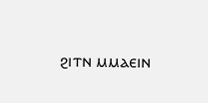ϩⲓⲧⲛ ⲙⲙⲁⲉⲓⲛ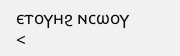ⲉⲧⲟⲩⲏϩ ⲛⲥⲱⲟⲩ
<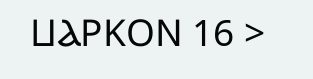ⳘⲀⲢⲔⲞⲚ 16 >